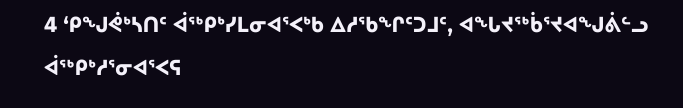4 ‘ᑭᖑᕚᒃᓴᑎᑦ ᐋᖅᑭᒃᓯᒪᓂᐊᕐᐸᒃᑲ ᐃᓱᖃᖏᑦᑐᒧᑦ, ᐊᖓᔪᖅᑳᕐᔪᐊᖑᕖᓪᓗ ᐋᖅᑭᒃᓱᕐᓂᐊᕐᐸᕋ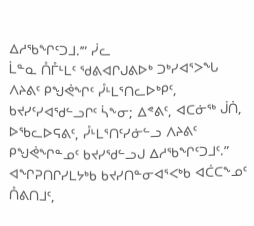ᐃᓱᖃᖏᑦᑐᒧ.’” ᓰᓚ
ᒫᓐᓇ ᑍᒤᒻᒪᑦ ᖁᕕᐊᒋᒍᕕᐅᒃ ᑐᒃᓯᐊᕐᐳᖓ ᐱᔨᕕᑦ ᑭᖑᕚᖏᑦ ᓮᒻᒪᕐᑎᓚᐅᒃᑭᑦ, ᑲᔪᓯᑦᓯᐊᖁᓪᓗᒋᑦ ᓵᖕᓂ; ᐃᕝᕕᑦ, ᐊᑕᓃᖅ ᒎᑏ, ᐅᖃᓚᐅᕋᕕᑦ, ᓮᒻᒪᕐᑎᑦᓯᓃᓪᓗ ᐱᔨᕕᑦ ᑭᖑᕚᖏᓐᓄᑦ ᑲᔪᓯᖁᓪᓗᒍ ᐃᓱᖃᖏᑦᑐᒧᑦ.”
ᐊᖏᕈᑎᒋᓯᒪᔭᒃᑲ ᑲᔪᓯᑎᓐᓂᐊᕐᐸᒃᑲ ᐊᑖᑕᖕᓄᑦ ᑍᕕᑎᒧᑦ,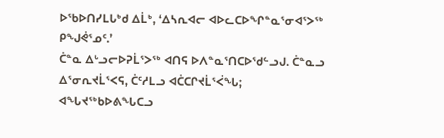ᐅᖃᐅᑎᓯᒪᒐᒃᑯ ᐃᒫᒃ, ‘ᐃᓴᕆᐊᓕ ᐊᐅᓚᑕᐅᖏᓐᓇᕐᓂᐊᕐᐳᖅ ᑭᖑᕚᕐᓄᑦ.’
ᑖᓐᓇ ᐃᒡᓗᓕᐅᕈᒫᕐᐳᖅ ᐊᑎᕋ ᐅᐱᓐᓇᕐᑎᑕᐅᖁᓪᓗᒍ. ᑖᓐᓇᓗ ᐃᕐᓂᕆᔪᒫᕐᐸᕋ, ᑖᑦᓱᒪᓗ ᐊᑖᑕᒋᔪᒫᕐᐹᖓ; ᐊᖓᔪᖅᑲᐅᕕᖓᑕᓗ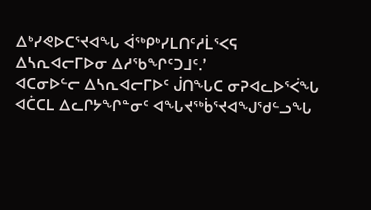ᐃᒃᓯᕙᐅᑕᕐᔪᐊᖓ ᐋᖅᑭᒃᓯᒪᑎᑦᓱᒫᕐᐸᕋ ᐃᓴᕆᐊᓕᒥᐅᓂ ᐃᓱᖃᖏᑦᑐᒧᑦ.’
ᐊᑕᓂᐅᓪᓕ ᐃᓴᕆᐊᓕᒥᐅᑦ ᒎᑎᖓᑕ ᓂᕈᐊᓚᐅᕐᐹᖓ ᐊᑖᑕᒪ ᐃᓚᒋᔭᖏᓐᓂᑦ ᐊᖓᔪᖅᑳᕐᔪᐊᖑᖁᓪᓗᖓ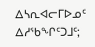ᐃᓴᕆᐊᓕᒥᐅᓄᑦ ᐃᓱᖃᖏᑦᑐᒧᑦ;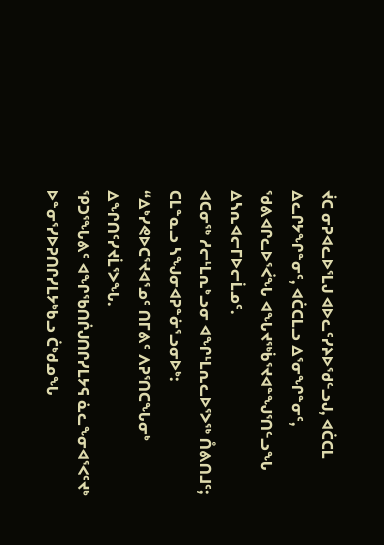ᔫᑕ ᓂᕈᐊᓚᐅᕐᒪᒍ ᐊᐅᓚᑦᓯᔨᐅᖁᓪᓗᒍ, ᐊᑖᑕᒪ ᐃᓚᒋᔭᖏᓐᓂᑦ, ᐊᑖᑕᒪᓗ ᐃᕐᓂᖏᓐᓂᑦ, ᖁᕕᐊᒋᓚᐅᕐᐹᖓ ᐊᖓᔪᖅᑳᕐᔪᐊᓐᖑᕐᑎᓪᓗᖓ ᐃᓴᕆᐊᓕᒥᐅᓕᒫᓄᑦ.
ᐊᑕᓂᖅ ᓱᓕᒻᒪᕆᒃᓗᓂ ᐊᖏᒻᒪᕆᓚᐅᕐᐳᖅ ᑍᕕᑎᒧᑦ; ᑕᒪᓐᓇᓗ ᓴᖑᓂᐊᕈᓐᓃᕐᓗᓂᐅᒃ: “ᐃᒃᓯᕙᐅᑕᕐᔪᐊᕐᓄᑦ ᑎᒥᕕᑦ ᐱᕈᕐᑎᑕᖓᓂᒃ ᐃᖏᑎᑦᓯᔪᒫᕐᐳᖓ.
ᕿᑐᕐᖓᕕᑦ ᐊᖏᖃᑎᒌᒍᑎᒋᓯᒪᔭᕋ ᓈᓚᖕᓂᐊᕐᐸᑦᔪᒃ ᐅᓐᓂᕐᓯᐅᕈᑎᒋᓯᒪᔭᒃᑲᓗ ᑖᒃᑯᓄᖓ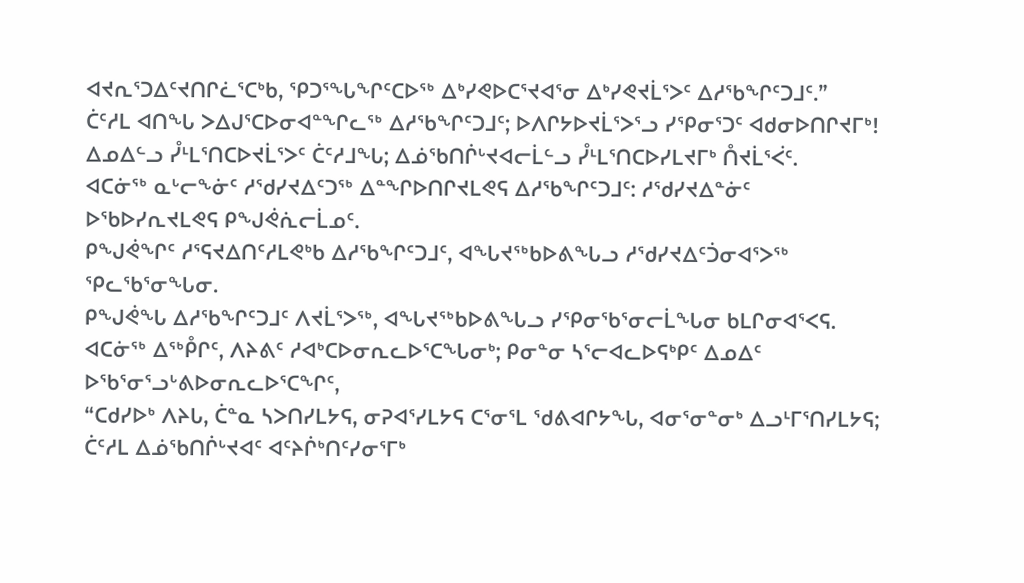ᐊᔪᕆᕐᑐᐃᑦᔪᑎᒋᓛᕐᑕᒃᑲ, ᕿᑐᕐᖓᖏᑦᑕᐅᖅ ᐃᒃᓯᕙᐅᑕᕐᔪᐊᕐᓂ ᐃᒃᓯᕙᔪᒫᕐᐳᑦ ᐃᓱᖃᖏᑦᑐᒧᑦ.”
ᑖᑦᓱᒪ ᐊᑎᖓ ᐳᐃᒍᕐᑕᐅᓂᐊᓐᖏᓚᖅ ᐃᓱᖃᖏᑦᑐᒧᑦ; ᐅᐱᒋᔭᐅᔪᒫᕐᐳᕐᓗ ᓯᕿᓂᕐᑐᑦ ᐊᑯᓂᐅᑎᒋᔪᒥᒃ! ᐃᓄᐃᓪᓗ ᓮᒻᒪᕐᑎᑕᐅᔪᒫᕐᐳᑦ ᑖᑦᓱᒧᖓ; ᐃᓅᖃᑎᒌᒡᔪᐊᓕᒫᓪᓗ ᓮᒻᒪᕐᑎᑕᐅᓯᒪᔪᒥᒃ ᑍᔪᒫᕐᐹᑦ.
ᐊᑕᓃᖅ ᓇᒡᓕᖕᓃᑦ ᓱᖁᓯᔪᐃᑦᑐᖅ ᐃᓐᖏᐅᑎᒋᔪᒪᕙᕋ ᐃᓱᖃᖏᑦᑐᒧᑦ: ᓱᖁᓯᔪᐃᓐᓃᑦ ᐅᖃᐅᓯᕆᔪᒪᕙᕋ ᑭᖑᕚᕇᓕᒫᓄᑦ.
ᑭᖑᕚᖏᑦ ᓱᕐᕋᔪᐃᑎᑦᓱᒪᕙᒃᑲ ᐃᓱᖃᖏᑦᑐᒧᑦ, ᐊᖓᔪᖅᑲᐅᕕᖓᓗ ᓱᖁᓯᔪᐃᑦᑑᓂᐊᕐᐳᖅ ᕿᓚᖃᕐᓂᖓᓂ.
ᑭᖑᕚᖓ ᐃᓱᖃᖏᑦᑐᒧᑦ ᐱᔪᒫᕐᐳᖅ, ᐊᖓᔪᖅᑲᐅᕕᖓᓗ ᓯᕿᓂᖃᕐᓂᓕᒫᖓᓂ ᑲᒪᒋᓂᐊᕐᐸᕋ.
ᐊᑕᓃᖅ ᐃᖅᑬᒋᑦ, ᐱᔨᕕᑦ ᓱᐊᒃᑕᐅᓂᕆᓚᐅᕐᑕᖓᓂᒃ; ᑭᓂᓐᓂ ᓴᕐᓕᐊᓚᐅᕋᒃᑭᑦ ᐃᓄᐃᑦ ᐅᖃᕐᓂᕐᓗᒡᕕᐅᓂᕆᓚᐅᕐᑕᖏᑦ,
“ᑕᑯᓯᐅᒃ ᐱᔨᒐ, ᑖᓐᓇ ᓴᐳᑎᓯᒪᔭᕋ, ᓂᕈᐊᕐᓯᒪᔭᕋ ᑕᕐᓂᕐᒪ ᖁᕕᐊᒋᔭᖓ, ᐊᓂᕐᓂᓐᓂᒃ ᐃᓗᒻᒥᕐᑎᓯᒪᔭᕋ; ᑖᑦᓱᒪ ᐃᓅᖃᑎᒌᒡᔪᐊᑦ ᐊᑦᔨᒌᒃᑎᑦᓯᓂᕐᒥᒃ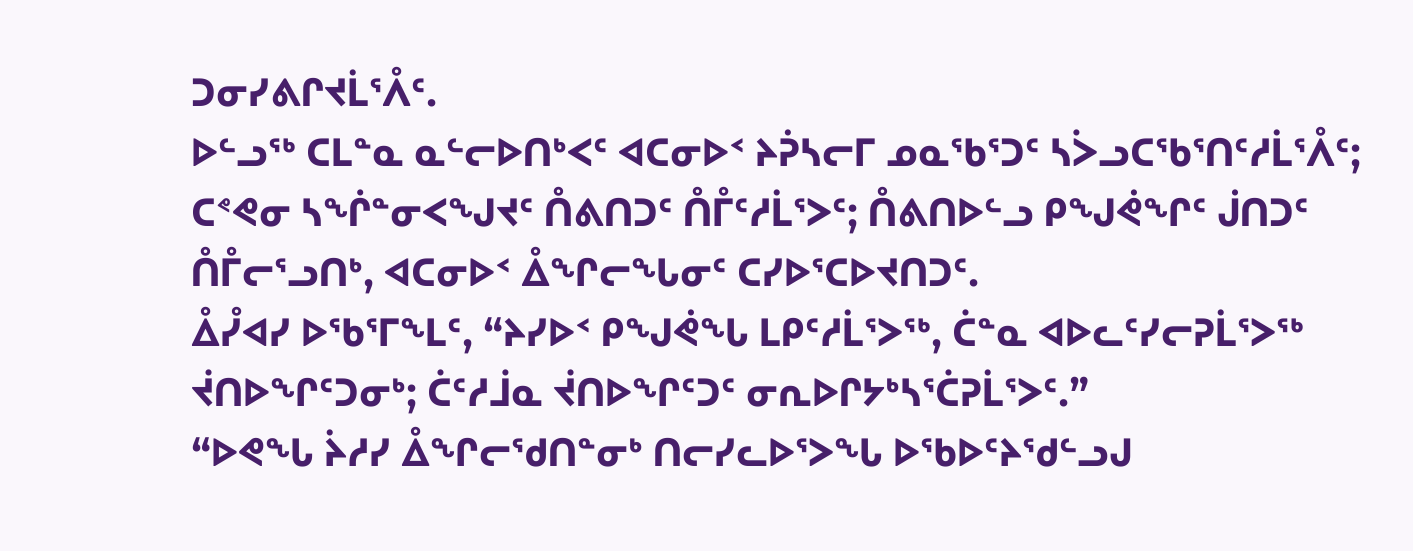ᑐᓂᓯᕕᒋᔪᒫᕐᐰᑦ.
ᐅᓪᓗᖅ ᑕᒪᓐᓇ ᓇᓪᓕᐅᑎᒃᐸᑦ ᐊᑕᓂᐅᑉ ᔨᕉᓴᓕᒥ ᓄᓇᖃᕐᑐᑦ ᓴᐴᓗᑕᖃᕐᑎᑦᓱᒫᕐᐰᑦ; ᑕᕝᕙᓂ ᓴᖕᒌᓐᓂᐸᖑᔪᑦ ᑍᕕᑎᑐᑦ ᑍᒤᑦᓱᒫᕐᐳᑦ; ᑍᕕᑎᐅᓪᓗ ᑭᖑᕚᖏᑦ ᒎᑎᑐᑦ ᑍᒤᓕᕐᓗᑎᒃ, ᐊᑕᓂᐅᑉ ᐂᖏᓕᖓᓂᑦ ᑕᓯᐅᕐᑕᐅᔪᑎᑐᑦ.
ᐂᓮᐊᓯ ᐅᖃᕐᒥᖕᒪᑦ, “ᔨᓯᐅᑉ ᑭᖑᕚᖓ ᒪᑭᑦᓱᒫᕐᐳᖅ, ᑖᓐᓇ ᐊᐅᓚᑦᓯᓕᕈᒫᕐᐳᖅ ᔫᑎᐅᖏᑦᑐᓂᒃ; ᑖᑦᓱᒨᓇ ᔫᑎᐅᖏᑦᑐᑦ ᓂᕆᐅᒋᔭᒃᓴᕐᑖᕈᒫᕐᐳᑦ.”
“ᐅᕙᖓ ᔩᓱᓯ ᐂᖏᓕᖁᑎᓐᓂᒃ ᑎᓕᓯᓚᐅᕐᐳᖓ ᐅᖃᐅᑦᔨᖁᓪᓗᒍ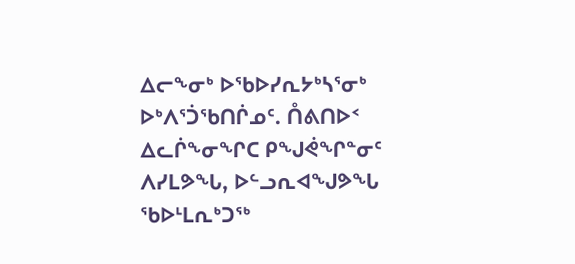ᐃᓕᖕᓂᒃ ᐅᖃᐅᓯᕆᔭᒃᓴᕐᓂᒃ ᐅᒃᐱᕐᑑᖃᑎᒌᓄᑦ. ᑍᕕᑎᐅᑉ ᐃᓚᒌᖕᓂᖏᑕ ᑭᖑᕚᖏᓐᓂᑦ ᐱᓯᒪᕗᖓ, ᐅᓪᓗᕆᐊᖑᕗᖓ ᖃᐅᒻᒪᕆᒃᑐᖅ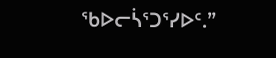ᖃᐅᓕᓵᕐᑐᕐᓯᐅᑦ.”